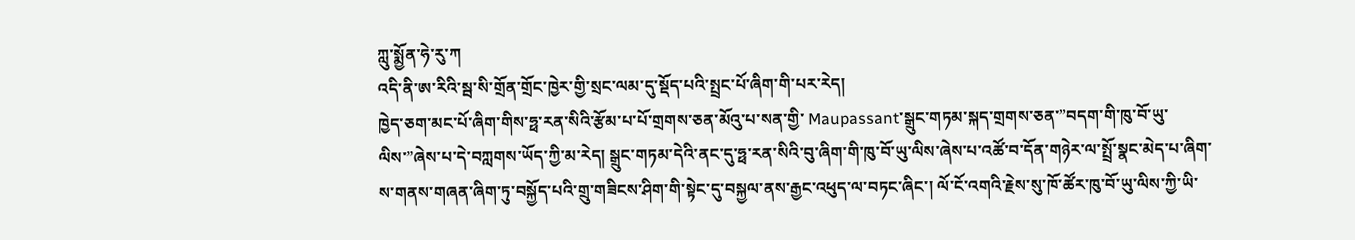ཀླུ་སྨྱོན་ཧེ་རུ་ཀ
འདི་ནི་ཨ་རིའི་སྦ་སི་གྲོན་གྲོང་ཁྱེར་གྱི་སྲང་ལམ་དུ་སྡོད་པའི་སྤྲང་པོ་ཞིག་གི་པར་རེད།
ཁྱེད་ཅག་མང་པོ་ཞིག་གིས་ཧྥ་རན་སིའི་རྩོམ་པ་པོ་གྲགས་ཅན་མོའུ་པ་སན་གྱི་ Maupassant་སྒྲུང་གཏམ་སྐད་གྲགས་ཅན་”བདག་གི་ཁུ་བོ་ཡུ་ལིས་”ཞེས་པ་དེ་བཀླགས་ཡོད་ཀྱི་མ་རེད། སྒྲུང་གཏམ་དེའི་ནང་དུ་ཧྥ་རན་སིའི་བུ་ཞིག་གི་ཁུ་བོ་ཡུ་ལིས་ཞེས་པ་འཚོ་བ་དོན་གཉེར་ལ་སྤྲོ་སྣང་མེད་པ་ཞིག་ས་གནས་གཞན་ཞིག་ཏུ་བསྐྱོད་པའི་གྲུ་གཟིངས་ཤིག་གི་སྟེང་དུ་བསྐྱལ་ནས་རྒྱང་འཕུད་ལ་བཏང་ཞིང་། ལོ་ངོ་འགའི་རྗེས་སུ་ཁོ་ཚོར་ཁུ་བོ་ཡུ་ལིས་ཀྱི་ཡི་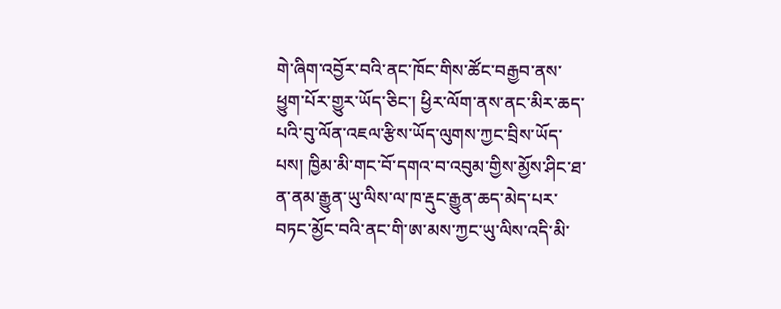གེ་ཞིག་འབྱོར་བའི་ནང་ཁོང་གིས་ཚོང་བརྒྱབ་ནས་ཕྱུག་པོར་གྱུར་ཡོད་ཅིང་། ཕྱིར་ལོག་ནས་ནང་མིར་ཆད་པའི་བུ་ལོན་འཇལ་རྩིས་ཡོད་ལུགས་ཀྱང་བྲིས་ཡོད་པས། ཁྱིམ་མི་གང་བོ་དགའ་བ་འབུམ་གྱིས་མྱོས་ཤིང་ཐ་ན་ནམ་རྒྱུན་ཡུ་ལིས་ལ་ཁ་རྡུང་རྒྱུན་ཆད་མེད་པར་བཏང་མྱོང་བའི་ནང་གི་ཨ་མས་ཀྱང་ཡུ་ལིས་འདི་མི་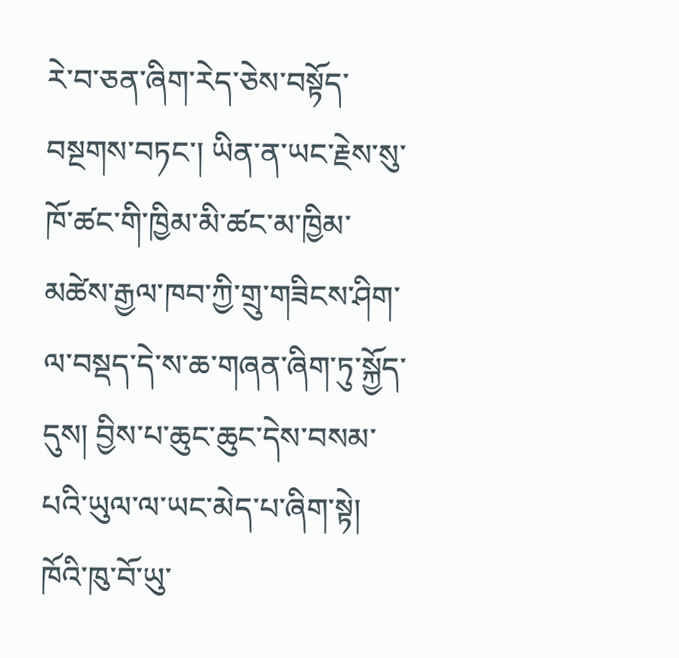རེ་བ་ཅན་ཞིག་རེད་ཅེས་བསྟོད་བསྔགས་བཏང་། ཡིན་ན་ཡང་རྗེས་སུ་ཁོ་ཚང་གི་ཁྱིམ་མི་ཚང་མ་ཁྱིམ་མཚེས་རྒྱལ་ཁབ་ཀྱི་གྲུ་གཟིངས་ཤིག་ལ་བསྡད་དེ་ས་ཆ་གཞན་ཞིག་ཏུ་སྐྱོད་དུས། བྱིས་པ་ཆུང་ཆུང་དེས་བསམ་པའི་ཡུལ་ལ་ཡང་མེད་པ་ཞིག་སྟེ། ཁོའི་ཁུ་བོ་ཡུ་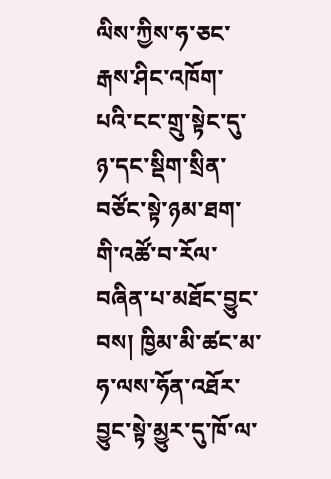ལིས་ཀྱིས་ཧ་ཅང་རྒས་ཤིང་འཁོག་པའི་ངང་གྲུ་སྟེང་དུ་ཉ་དང་སྡིག་སྲིན་བཙོང་སྟེ་ཉམ་ཐག་གི་འཚོ་བ་རོལ་བཞིན་པ་མཐོང་བྱུང་བས། ཁྱིམ་མི་ཚང་མ་ཧ་ལས་ཧོན་འཐོར་བྱུང་སྟེ་མྱུར་དུ་ཁོ་ལ་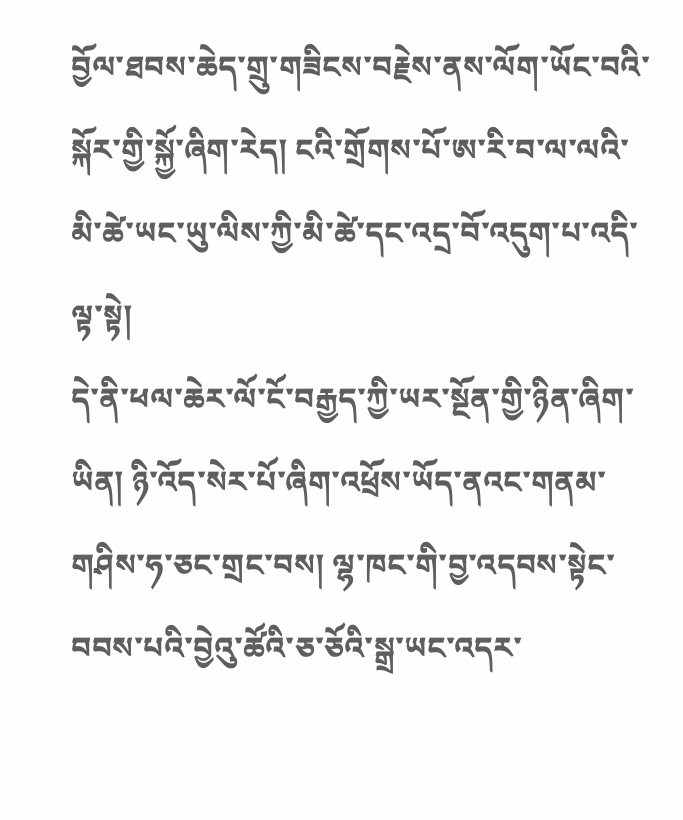བྱོལ་ཐབས་ཆེད་གྲུ་གཟིངས་བརྗེས་ནས་ལོག་ཡོང་བའི་སྐོར་གྱི་སྐྱོ་ཞིག་རེད། ངའི་གྲོགས་པོ་ཨ་རི་བ་ལ་ལའི་མི་ཚེ་ཡང་ཡུ་ལིས་ཀྱི་མི་ཚེ་དང་འདྲ་བོ་འདུག་པ་འདི་ལྟ་སྟེ།
དེ་ནི་ཕལ་ཆེར་ལོ་ངོ་བརྒྱད་ཀྱི་ཡར་སྔོན་གྱི་ཉིན་ཞིག་ཡིན། ཉི་འོད་སེར་པོ་ཞིག་འཕྲོས་ཡོད་ནའང་གནམ་གཤིས་ཧ་ཅང་གྲང་བས། ལྷ་ཁང་གི་བྱ་འདབས་སྟེང་བབས་པའི་བྱེའུ་ཚོའི་ཅ་ཅོའི་སྒྲ་ཡང་འདར་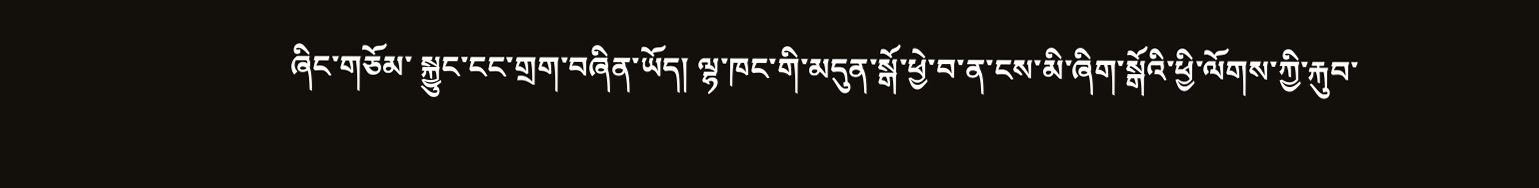ཞིང་གཅོམ་ སྐྱུང་ངང་གྲག་བཞིན་ཡོད། ལྷ་ཁང་གི་མདུན་སྒོ་ཕྱེ་བ་ན་ངས་མི་ཞིག་སྒོའི་ཕྱི་ལོགས་ཀྱི་རྐུབ་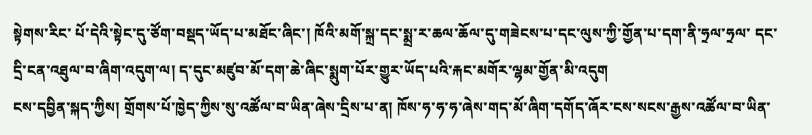སྟེགས་རིང་ པོ་དེའི་སྟེང་དུ་ཙོག་བསྡད་ཡོད་པ་མཐོང་ཞིང་། ཁོའི་མགོ་སྐྲ་དང་སྨྲ་ར་ཆལ་ཆོལ་དུ་གཟེངས་པ་དང་ལུས་ཀྱི་གྱོན་པ་དག་ནི་ཧྲལ་ཧྲལ་ དང་དྲི་ངན་འཐུལ་བ་ཞིག་འདུག་ལ། ད་དུང་མཛུབ་མོ་དག་ཆེ་ཞིང་སྨུག་པོར་གྱུར་ཡོད་པའི་རྐང་མགོར་ལྷམ་གྱོན་མི་འདུག
ངས་དབྱིན་སྐད་ཀྱིས། གྲོགས་པོ་ཁྱེད་ཀྱིས་སུ་འཚོལ་བ་ཡིན་ཞེས་དྲིས་པ་ན། ཁོས་ཧ་ཧ་ཧ་ཞེས་གད་མོ་ཞིག་དགོད་ཞོར་ངས་སངས་རྒྱས་འཚོལ་བ་ཡིན་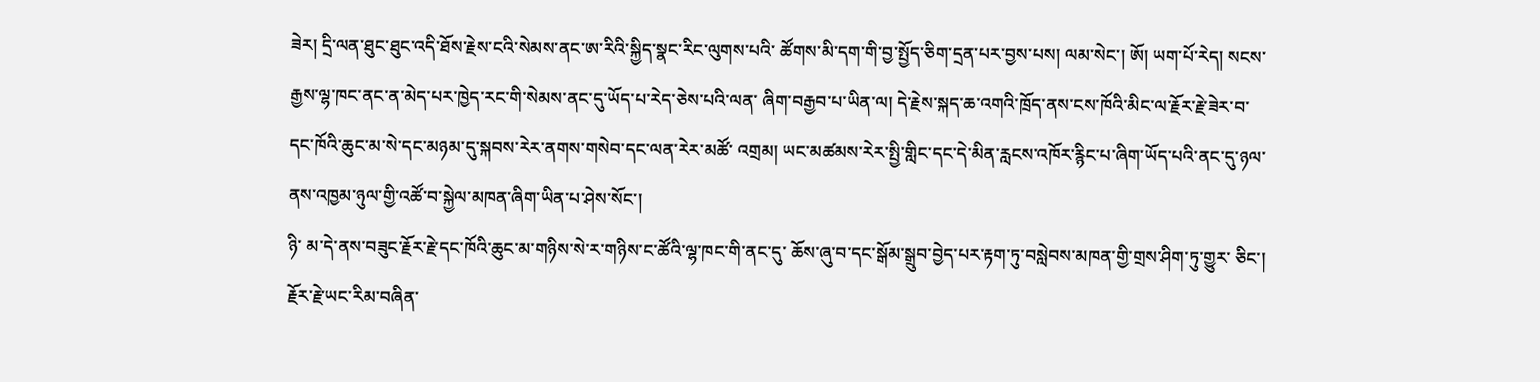ཟེར། དྲི་ལན་ཐུང་ཐུང་འདི་ཐོས་རྗེས་ངའི་སེམས་ནང་ཨ་རིའི་སྐྱིད་སྣང་རིང་ལུགས་པའི་ ཚོགས་མི་དག་གི་བྱ་སྤྱོད་ཅིག་དྲན་པར་བྱས་པས། ལམ་སེང་། ཨོ། ཡག་པོ་རེད། སངས་རྒྱས་ལྷ་ཁང་ནང་ན་མེད་པར་ཁྱེད་རང་གི་སེམས་ནང་དུ་ཡོད་པ་རེད་ཅེས་པའི་ལན་ ཞིག་བརྒྱབ་པ་ཡིན་ལ། དེ་རྗེས་སྐད་ཆ་འགའི་ཁྲོད་ནས་ངས་ཁོའི་མིང་ལ་རྗོར་རྗེ་ཟེར་བ་དང་ཁོའི་ཆུང་མ་སེ་དང་མཉམ་དུ་སྐབས་རེར་ནགས་གསེབ་དང་ལན་རེར་མཚོ་ འགྲམ། ཡང་མཚམས་རེར་སྤྱི་གླིང་དང་དེ་མིན་རླངས་འཁོར་རྙིང་པ་ཞིག་ཡོད་པའི་ནང་དུ་ཉལ་ནས་འཁྱམ་ཉུལ་གྱི་འཚོ་བ་སྐྱེལ་མཁན་ཞིག་ཡིན་པ་ཤེས་སོང་།
ཉི་ མ་དེ་ནས་བཟུང་རྗོར་རྗེ་དང་ཁོའི་ཆུང་མ་གཉིས་སེ་ར་གཉིས་ང་ཚོའི་ལྷ་ཁང་གི་ནང་དུ་ ཆོས་ཞུ་བ་དང་སྒོམ་སྒྲུབ་བྱེད་པར་རྟག་ཏུ་བསླེབས་མཁན་གྱི་གྲས་ཤིག་ཏུ་གྱུར་ ཅིང་། རྗོར་རྗེ་ཡང་རིམ་བཞིན་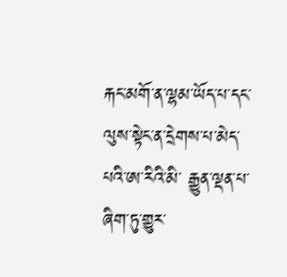རྐང་མགོ་ན་ལྷམ་ཡོད་པ་དང་ལུས་སྟེང་ན་དྲེགས་པ་མེད་པའི་ཨ་རིའི་མི་ རྒྱུན་ལྡན་པ་ཞིག་ཏུ་གྱུར་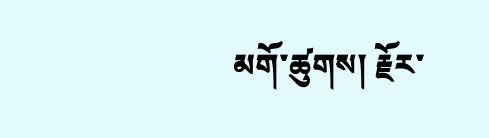མགོ་ཚུགས། རྗོར་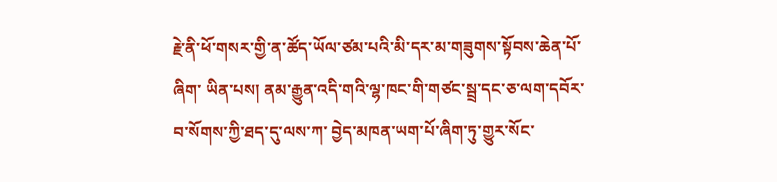རྗེ་ནི་ཕོ་གསར་གྱི་ན་ཚོད་ཡོལ་ཙམ་པའི་མི་དར་མ་གཟུགས་སྟོབས་ཆེན་པོ་ཞིག་ ཡིན་པས། ནམ་རྒྱུན་འདི་གའི་ལྷ་ཁང་གི་གཙང་སྦྲ་དང་ཅ་ལག་དབོར་བ་སོགས་ཀྱི་ཐད་དུ་ལས་ཀ་ བྱེད་མཁན་ཡག་པོ་ཞིག་ཏུ་གྱུར་སོང་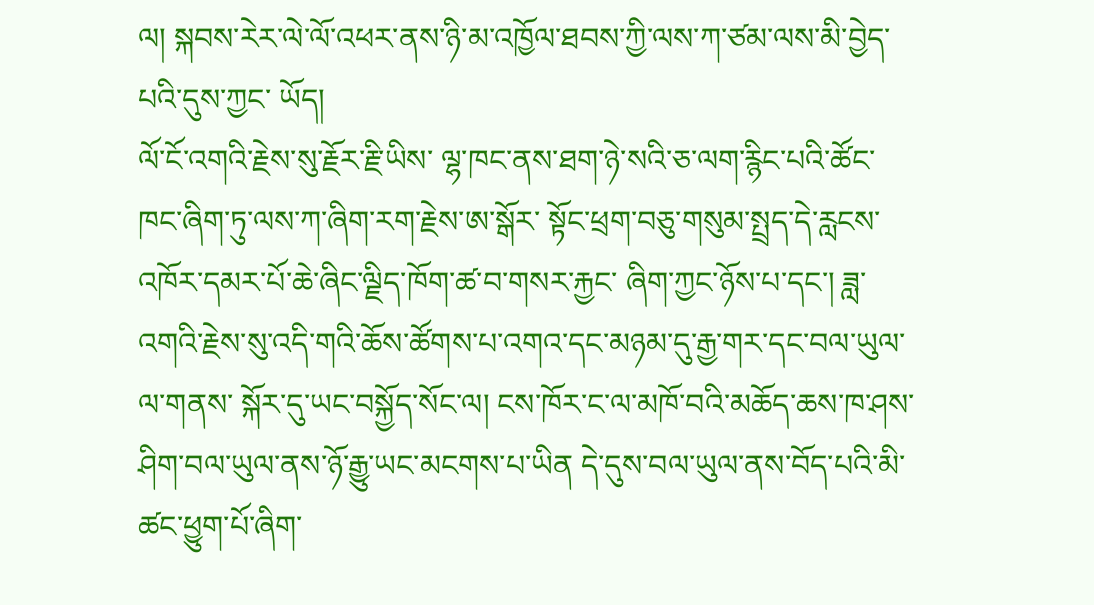ལ། སྐབས་རེར་ལེ་ལོ་འཕར་ནས་ཉི་མ་འཁྱོལ་ཐབས་ཀྱི་ལས་ཀ་ཙམ་ལས་མི་བྱེད་པའི་དུས་ཀྱང་ ཡོད།
ལོ་ངོ་འགའི་རྗེས་སུ་རྗོར་རྗི་ཡིས་ ལྷ་ཁང་ནས་ཐག་ཉེ་སའི་ཅ་ལག་རྙིང་པའི་ཚོང་ཁང་ཞིག་ཏུ་ལས་ཀ་ཞིག་རག་རྗེས་ཨ་སྒོར་ སྟོང་ཕྲག་བཅུ་གསུམ་སྤྲད་དེ་རླངས་འཁོར་དམར་པོ་ཆེ་ཞིང་ལྗིད་ཁོག་ཚ་བ་གསར་རྐྱང་ ཞིག་ཀྱང་ཉོས་པ་དང་། ཟླ་འགའི་རྗེས་སུ་འདི་གའི་ཆོས་ཚོགས་པ་འགའ་དང་མཉམ་དུ་རྒྱ་གར་དང་བལ་ཡུལ་ལ་གནས་ སྐོར་དུ་ཡང་བསྐྱོད་སོང་ལ། ངས་ཁོར་ང་ལ་མཁོ་བའི་མཆོད་ཆས་ཁ་ཤས་ཤིག་བལ་ཡུལ་ནས་ཉོ་རྒྱུ་ཡང་མངགས་པ་ཡིན དེ་དུས་བལ་ཡུལ་ནས་བོད་པའི་མི་ཚང་ཕྱུག་པོ་ཞིག་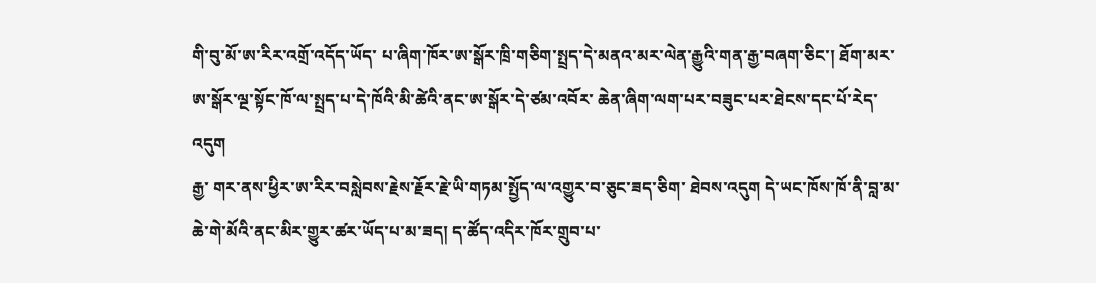གི་བུ་མོ་ཨ་རིར་འགྲོ་འདོད་ཡོད་ པ་ཞིག་ཁོར་ཨ་སྒོར་ཁྲི་གཅིག་སྤྲད་དེ་མནའ་མར་ལེན་རྒྱུའི་གན་རྒྱ་བཞག་ཅིང་། ཐོག་མར་ཨ་སྒོར་ལྔ་སྟོང་ཁོ་ལ་སྤྲད་པ་དེ་ཁོའི་མི་ཚེའི་ནང་ཨ་སྒོར་དེ་ཙམ་འབོར་ ཆེན་ཞིག་ལག་པར་བཟུང་པར་ཐེངས་དང་པོ་རེད་འདུག
རྒྱ་ གར་ནས་ཕྱིར་ཨ་རིར་བསླེབས་རྗེས་རྗོར་རྗེ་ཡི་གཏམ་སྤྱོད་ལ་འགྱུར་བ་ཅུང་ཟད་ཅིག་ ཐེབས་འདུག དེ་ཡང་ཁོས་ཁོ་ནི་བླ་མ་ཆེ་གེ་མོའི་ནང་མིར་གྱུར་ཚར་ཡོད་པ་མ་ཟད། ད་ཚོད་འདིར་ཁོར་གྲུབ་པ་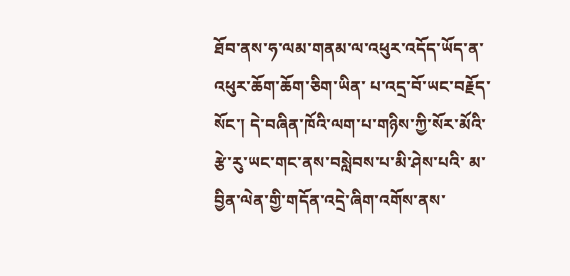ཐོབ་ནས་ཧ་ལམ་གནམ་ལ་འཕུར་འདོད་ཡོད་ན་འཕུར་ཆོག་ཆོག་ཅིག་ཡིན་ པ་འདྲ་བོ་ཡང་བརྗོད་སོང་། དེ་བཞིན་ཁོའི་ལག་པ་གཉིས་ཀྱི་སོར་མོའི་རྩེ་རུ་ཡང་གང་ནས་བསླེབས་པ་མི་ཤེས་པའི་ མ་བྱིན་ལེན་གྱི་གདོན་འདྲེ་ཞིག་འགོས་ནས་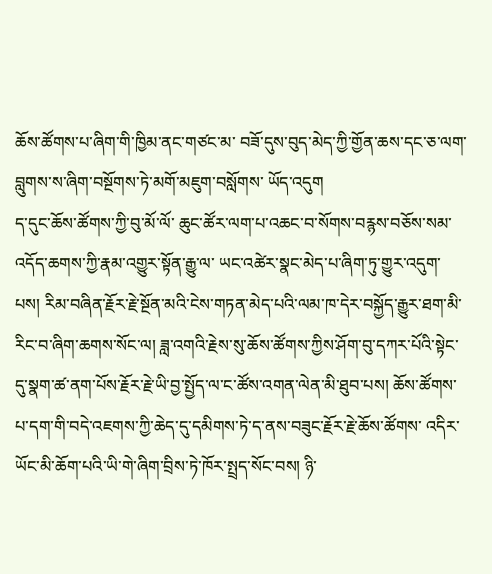ཆོས་ཚོགས་པ་ཞིག་གི་ཁྱིམ་ནང་གཙང་མ་ བཟོ་དུས་བུད་མེད་ཀྱི་གྱོན་ཆས་དང་ཅ་ལག་བླུགས་ས་ཞིག་བསྔོགས་ཏེ་མགོ་མཇུག་བསློགས་ ཡོད་འདུག
ད་དུང་ཆོས་ཚོགས་ཀྱི་བུ་མོ་ལོ་ ཆུང་ཚོར་ལག་པ་འཆང་བ་སོགས་བརྙས་བཅོས་སམ་འདོད་ཆགས་ཀྱི་རྣམ་འགྱུར་སྟོན་རྒྱུ་ལ་ ཡང་འཚེར་སྣང་མེད་པ་ཞིག་ཏུ་གྱུར་འདུག་པས། རིམ་བཞིན་རྗོར་རྗེ་སྔོན་མའི་ངེས་གཏན་མེད་པའི་ལམ་ཁ་དེར་བསྐྱོད་རྒྱུར་ཐག་མི་ རིང་བ་ཞིག་ཆགས་སོང་ལ། ཟླ་འགའི་རྗེས་སུ་ཆོས་ཚོགས་ཀྱིས་ཤོག་བུ་དཀར་པོའི་སྟེང་དུ་སྣག་ཚ་ནག་པོས་རྗོར་རྗེ་ཡི་བྱ་སྤྱོད་ལ་ང་ཚོས་འགན་ལེན་མི་ཐུབ་པས། ཆོས་ཚོགས་པ་དག་གི་བདེ་འཇགས་ཀྱི་ཆེད་དུ་དམིགས་ཏེ་ད་ནས་བཟུང་རྗོར་རྗེ་ཆོས་ཚོགས་ འདིར་ཡོང་མི་ཆོག་པའི་ཡི་གེ་ཞིག་བྲིས་ཏེ་ཁོར་སྤྲད་སོང་བས། ཉི་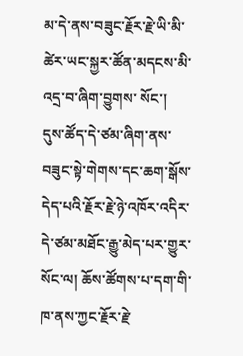མ་དེ་ནས་བཟུང་རྗོར་རྗེ་ཡི་མི་ཚེར་ཡང་སྐྱར་ཚོན་མདངས་མི་འདྲ་བ་ཞིག་བྱུགས་ སོང་།
དུས་ཚོད་དེ་ཙམ་ཞིག་ནས་བཟུང་སྟེ་གེགས་དང་ཆག་སྒོས་དེད་པའི་རྗོར་རྗེ་ཉེ་འཁོར་འདིར་དེ་ཙམ་མཐོང་རྒྱུ་མེད་པར་གྱུར་སོང་ལ། ཆོས་ཚོགས་པ་དག་གི་ཁ་ནས་ཀྱང་རྗོར་རྗེ་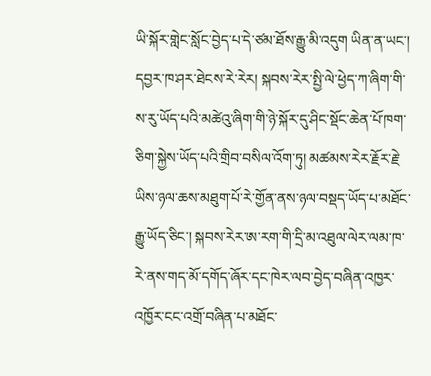ཡི་སྐོར་གླེང་སློང་བྱེད་པ་དེ་ཙམ་ཐོས་རྒྱུ་མི་འདུག ཡིན་ན་ཡང་། དབྱར་ཁ་ཤར་ཐེངས་རེ་རེར། སྐབས་རེར་སྤྱི་ལེ་ཕྱེད་ཀ་ཞིག་གི་ས་རུ་ཡོད་པའི་མཚེའུ་ཞིག་གི་ཉེ་སྐོར་དུ་ཤིང་སྡོང་ཆེན་པོ་ཁག་ཅིག་སྐྱེས་ཡོད་པའི་གྲིབ་བསིལ་འོག་ཏུ། མཚམས་རེར་རྗོར་རྗེ་ཡིས་ཉལ་ཆས་མཐུག་པོ་རེ་གྱོན་ནས་ཉལ་བསྡད་ཡོད་པ་མཐོང་རྒྱུ་ཡོད་ཅིང་། སྐབས་རེར་ཨ་རག་གི་དྲི་མ་འཐུལ་ལེར་ལམ་ཁ་རེ་ནས་གད་མོ་དགོད་ཞོར་དང་ཁེར་ལབ་བྱེད་བཞིན་འཁྱར་འཁྱོར་ངང་འགྲོ་བཞིན་པ་མཐོང་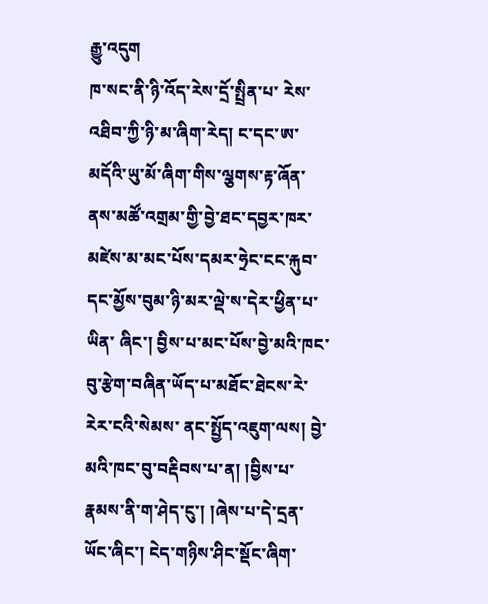རྒྱུ་འདུག
ཁ་སང་ནི་ཉི་འོད་རེས་དྲོ་སྤྲིན་པ་ རེས་འཐིབ་ཀྱི་ཉི་མ་ཞིག་རེད། ང་དང་ཨ་མདོའི་ཡུ་མོ་ཞིག་གིས་ལྕགས་རྟ་ཞོན་ནས་མཚོ་འགྲམ་གྱི་བྱེ་ཐང་དབྱར་ཁར་ མཛེས་མ་མང་པོས་དམར་ཧྲེང་ངང་རྐུབ་དང་མྱོས་བུམ་ཉི་མར་ལྡེ་ས་དེར་ཕྱིན་པ་ཡིན་ ཞིང་། བྱིས་པ་མང་པོས་བྱེ་མའི་ཁང་བུ་རྩེག་བཞིན་ཡོད་པ་མཐོང་ཐེངས་རེ་རེར་ངའི་སེམས་ ནང་སྤྱོད་འཇུག་ལས། བྱེ་མའི་ཁང་བུ་བརྡིབས་པ་ན། །བྱིས་པ་རྣམས་ནི་ག་ཤེད་ངུ་། །ཞེས་པ་དེ་དྲན་ཡོང་ཞིང་། ངེད་གཉིས་ཤིང་སྡོང་ཞིག་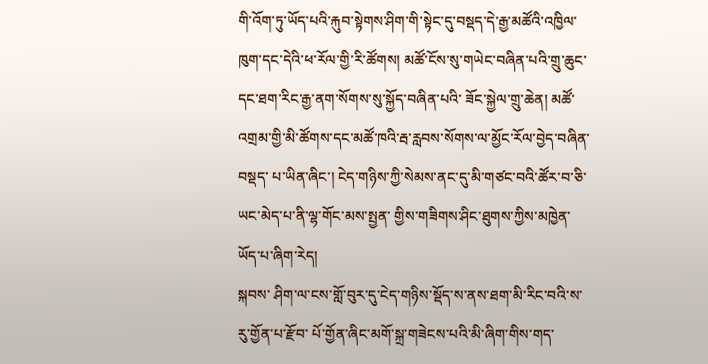གི་འོག་ཏུ་ཡོད་པའི་རྐུབ་སྟེགས་ཤིག་གི་སྟེང་དུ་བསྡད་དེ་རྒྱ་མཚོའི་འཁྱིལ་ཁུག་དང་དེའི་ཕ་རོལ་གྱི་རི་ཚོགས། མཚོ་ངོས་སུ་གཡེང་བཞིན་པའི་གྲུ་ཆུང་དང་ཐག་རིང་རྒྱ་ནག་སོགས་སུ་སྐྱོད་བཞིན་པའི་ ཟོང་སྐྱེལ་གྲུ་ཆེན། མཚོ་འགྲམ་གྱི་མི་ཚོགས་དང་མཚོ་ཁའི་རྦ་རླབས་སོགས་ལ་མྱོང་རོལ་བྱེད་བཞིན་བསྡད་ པ་ཡིན་ཞིང་། ངེད་གཉིས་ཀྱི་སེམས་ནང་དུ་མི་གཙང་བའི་ཚོར་བ་ཅི་ཡང་མེད་པ་ནི་ལྷ་གོང་མས་སྤྱན་ གྱིས་གཟིགས་ཤིང་ཐུགས་ཀྱིས་མཁྱེན་ཡོད་པ་ཞིག་རེད།
སྐབས་ ཤིག་ལ་ངས་གློ་བུར་དུ་ངེད་གཉིས་སྡོད་ས་ནས་ཐག་མི་རིང་བའི་ས་རུ་གྱོན་པ་རྫོབ་ པོ་གྱོན་ཞིང་མགོ་སྐྲ་གཟེངས་པའི་མི་ཞིག་གིས་གད་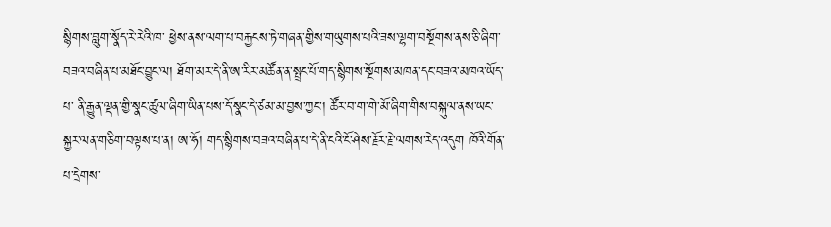སྙིགས་བླུག་སྣོད་རེ་རེའི་ཁ་ ཕྱེས་ནས་ལག་པ་བརྐྱངས་ཏེ་གཞན་གྱིས་གཡུགས་པའི་ཟས་ལྷག་བསྔོགས་ནས་ཅི་ཞིག་བཟའ་བཞིན་པ་མཐོང་བྱུང་ལ། ཐོག་མར་དེ་ནི་ཨ་རིར་མཚོན་ན་སྤྲང་པོ་གད་སྙིགས་སྔོགས་མཁན་དང་བཟའ་མཁའ་ཡོད་པ་ ནི་རྒྱུན་ལྡན་གྱི་སྣང་ཚུལ་ཞིག་ཡིན་པས་དོ་སྣང་དེ་ཙམ་མ་བྱས་ཀྱང་། ཚོར་བ་ག་གེ་མོ་ཞིག་གིས་བསྐུལ་ནས་ཡང་སྐྱར་ལན་གཅིག་བལྟས་པ་ན། ཨ་ཧོ། གད་སྙིགས་བཟའ་བཞིན་པ་དེ་ནི་ངའི་ངོ་ཤེས་རྗོར་རྗེ་ལགས་རེད་འདུག ཁོའི་གོན་པ་དྲེགས་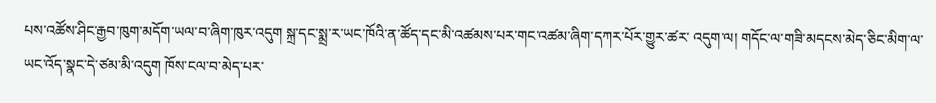པས་འཚོས་ཤིང་རྒྱབ་ཁུག་མདོག་ཡལ་བ་ཞིག་ཁུར་འདུག སྐྲ་དང་སྨྲ་ར་ཡང་ཁོའི་ན་ཚོད་དང་མི་འཚམས་པར་གང་འཚམ་ཞིག་དཀར་པོར་གྱུར་ཚར་ འདུག་ལ། གདོང་ལ་གཟི་མདངས་མེད་ཅིང་མིག་ལ་ཡང་འོད་སྣང་དེ་ཙམ་མི་འདུག ཁོས་ངལ་བ་མེད་པར་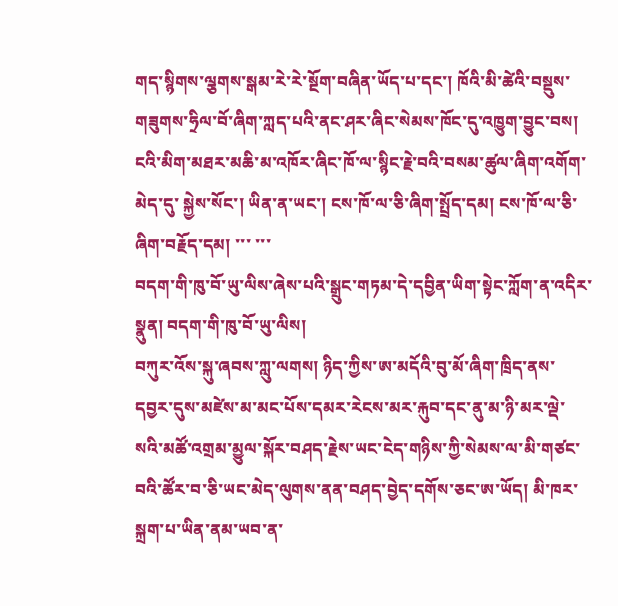གད་སྙིགས་ལྕགས་སྒམ་རེ་རེ་སྔོག་བཞིན་ཡོད་པ་དང་། ཁོའི་མི་ཚེའི་བསྡུས་གཟུགས་ཧྲིལ་བོ་ཞིག་ཀླད་པའི་ནང་ཤར་ཞིང་སེམས་ཁོང་དུ་འཁྱུག་བྱུང་བས། ངའི་མིག་མཐར་མཆི་མ་འཁོར་ཞིང་ཁོ་ལ་སྙིང་རྗེ་བའི་བསམ་ཚུལ་ཞིག་འགོག་མེད་དུ་ སྐྱེས་སོང་། ཡིན་ན་ཡང་། ངས་ཁོ་ལ་ཅི་ཞིག་སྤྲོད་དམ། ངས་ཁོ་ལ་ཅི་ཞིག་བརྗོད་དམ། ་་་ ་་་
བདག་གི་ཁུ་བོ་ཡུ་ལིས་ཞེས་པའི་སྒྲུང་གཏམ་དེ་དབྱིན་ཡིག་སྟེང་ཀློག་ན་འདིར་སྣུན། བདག་གི་ཁུ་བོ་ཡུ་ལིས།
བཀུར་འོས་སྐུ་ཞབས་ཀླུ་ལགས། ཉིད་ཀྱིས་ཨ་མདོའི་བུ་མོ་ཞིག་ཁྲིད་ནས་དབྱར་དུས་མཛེས་མ་མང་པོས་དམར་རེངས་མར་རྐུབ་དང་ནུ་མ་ཉི་མར་ལྡེ་སའི་མཚོ་འགྲམ་མྱུལ་སྐོར་བཤད་རྗེས་ཡང་ངེད་གཉིས་ཀྱི་སེམས་ལ་མི་གཙང་བའི་ཚོར་བ་ཅི་ཡང་མེད་ལུགས་ནན་བཤད་བྱེད་དགོས་ཅང་ཨ་ཡོད། མི་ཁར་སྐྲག་པ་ཡིན་ནམ་ཡབ་ན་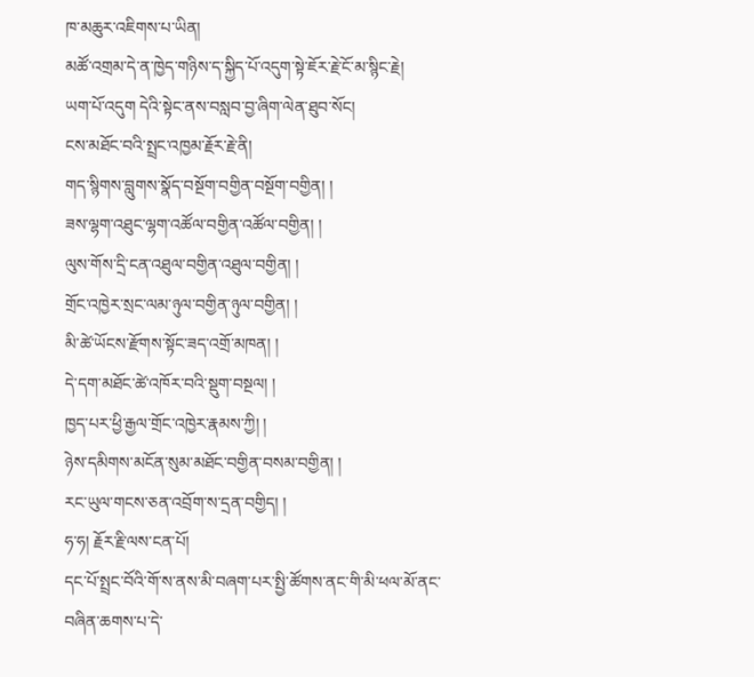ཁ་མཆུར་འཇིགས་པ་ཡིན།
མཚོ་འགྲམ་དེ་ན་ཁྱེད་གཉིས་ད་སྐྱིད་པོ་འདུག་སྟེ་ཇོར་རྗེ་ངོ་མ་སྙིང་རྗེ།
ཡག་པོ་འདུག དེའི་སྟེང་ནས་བསླབ་བྱ་ཞིག་ལེན་ཐུབ་སོང།
ངས་མཐོང་བའི་སྤྲང་འཁྱམ་རྗོར་རྗེ་ནི།
གད་སྙིགས་བླུགས་སྣོད་བསྔོག་བགྱིན་བསྔོག་བགྱིན། །
ཟས་ལྷག་འཐུང་ལྷག་འཚོལ་བགྱིན་འཚོལ་བགྱིན། །
ལུས་གོས་དྲི་ངན་འཐུལ་བགྱིན་འཐུལ་བགྱིན། །
གྲོང་འཁྱེར་སྲང་ལམ་ཉུལ་བགྱིན་ཉུལ་བགྱིན། །
མི་ཚེ་ཡོངས་རྫོགས་སྟོང་ཟད་འགྲོ་མཁན། །
དེ་དག་མཐོང་ཚེ་འཁོར་བའི་སྡུག་བསྔལ། །
ཁྱད་པར་ཕྱི་རྒྱལ་གྲོང་འཁྱེར་རྣམས་ཀྱི། །
ཉེས་དམིགས་མངོན་སུམ་མཐོང་བགྱིན་བསམ་བགྱིན། །
རང་ཡུལ་གངས་ཅན་འབྲོག་ས་དྲན་བགྱིད། །
ཧ་ཧ། རྗོར་རྗི་ལས་ངན་པོ།
དང་པོ་སྤྲང་བོའི་གོ་ས་ནས་མི་བཞག་པར་སྤྱི་ཚོགས་ནང་གི་མི་ཕལ་མོ་ནང་བཞིན་ཆགས་པ་དེ་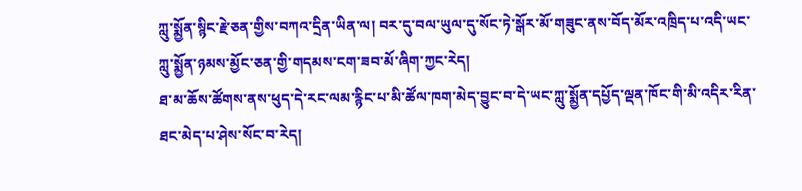ཀླུ་སྨྱོན་སྙིང་རྗེ་ཅན་གྱིས་བཀའ་དྲིན་ཡིན་ལ། བར་དུ་བལ་ཡུལ་དུ་སོང་ཏེ་སྒོར་མོ་གཟུང་ནས་བོད་མོར་འཁྲིད་པ་འདི་ཡང་ཀླུ་སྨྱོན་ཉམས་མྱོང་ཅན་གྱི་གདམས་ངག་ཟབ་མོ་ཞིག་ཀྱང་རེད།
ཐ་མ་ཆོས་ཚོགས་ནས་ཕུད་དེ་རང་ལམ་རྙིང་པ་མི་ཚོལ་ཁག་མེད་བྱུང་བ་དེ་ཡང་ཀླུ་སྨྱོན་དཔྱོད་ལྡན་ཁོང་གི་མི་འདིར་རིན་ཐང་མེད་པ་ཤེས་སོང་བ་རེད།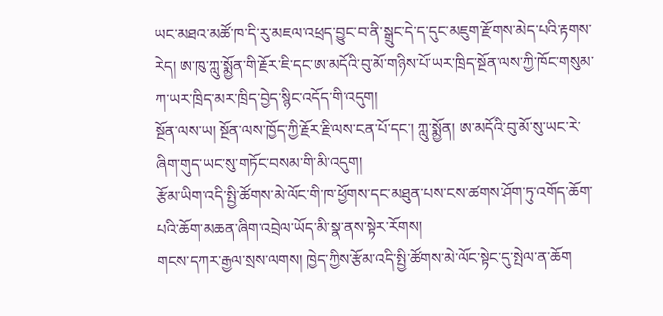ཡང་མཐའ་མཚོ་ཁ་དི་རུ་མཇལ་འཕྲད་བྱུང་བ་ནི་སྒྲུང་དེ་ད་དུང་མཇུག་རྫོགས་མེད་པའི་རྟགས་རེད། ཨ་ཁུ་ཀླུ་སྨྱོན་གི་རྗོར་ཇི་དང་ཨ་མདོའི་བུ་མོ་གཉིས་པོ་ཡར་ཁྲིད་སྔོན་ལས་ཀྱི་ཁོང་གསུམ་ཀ་ཡར་ཁྲིད་མར་ཁྲིད་བྱེད་སྙིང་འདོད་གི་འདུག།
སྔོན་ལས་ཡ། སྔོན་ལས་ཁྱོད་ཀྱི་རྗོར་རྗི་ལས་ངན་པོ་དང་། ཀླུ་སྨྱོན། ཨ་མདོའི་བུ་མོ་སུ་ཡང་རེ་ཞིག་གུད་ཡང་སུ་གཏོང་བསམ་གི་མི་འདུག།
རྩོམ་ཡིག་འདི་སྤྱི་ཚོགས་མེ་ལོང་གི་ཁ་ཕྱོགས་དང་མཐུན་པས་ངས་ཚགས་ཤོག་ཏུ་འགོད་ཆོག་པའི་ཆོག་མཆན་ཞིག་འབྲེལ་ཡོད་མི་སྣ་ནས་སྟེར་རོགས།
གངས་དཀར་རྒྱལ་སྲས་ལགས། ཁྱེད་ཀྱིས་རྩོམ་འདི་སྤྱི་ཚོགས་མེ་ལོང་སྟེང་དུ་སྤེལ་ན་ཆོག